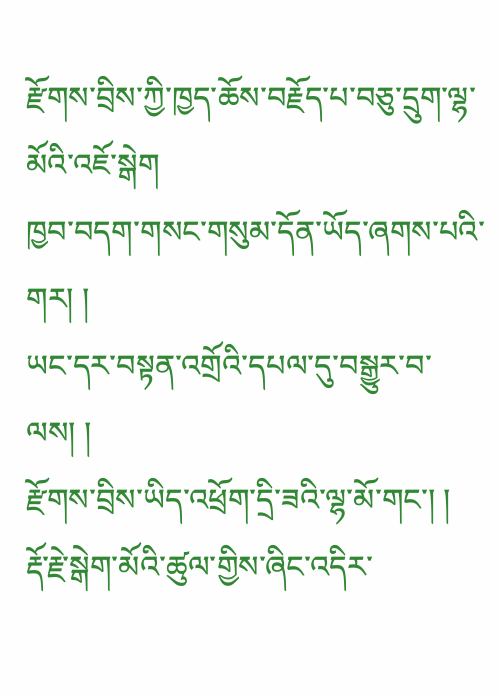རྫོགས་བྲིས་ཀྱི་ཁྱད་ཆོས་བརྗོད་པ་བཅུ་དྲུག་ལྷ་མོའི་འཇོ་སྒེག
ཁྱབ་བདག་གསང་གསུམ་དོན་ཡོད་ཞགས་པའི་གར། །
ཡང་དར་བསྟན་འགྲོའི་དཔལ་དུ་བསྒྱུར་བ་ལས། །
རྫོགས་བྲིས་ཡིད་འཕྲོག་དྲི་ཟའི་ལྷ་མོ་གང་། །
རྡོ་རྗེ་སྒེག་མོའི་ཚུལ་གྱིས་ཞིང་འདིར་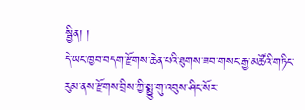སྦྱིན། །
དེ་ཡང་ཁྱབ་བདག་རྫོགས་ཆེན་པའི་ཐུགས་ཟབ་གསང་རྒྱ་མཚོའི་གཏིང་རུམ་ནས་རྫོགས་བྲིས་ཀྱི་སྨྱུ་གུ་འབུས་ཤིང་སོར་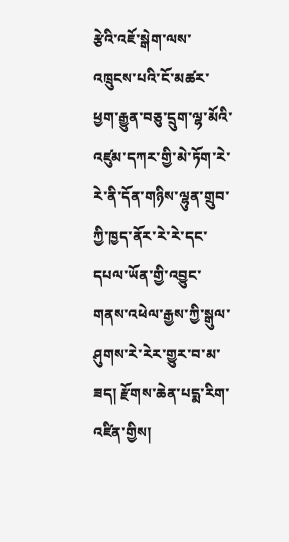རྩེའི་འཇོ་སྒེག་ལས་འཁྲུངས་པའི་ངོ་མཚར་ཕྱག་རྒྱུན་བཅུ་དྲུག་ལྷ་མོའི་འཛུམ་དཀར་གྱི་མེ་ཏོག་རེ་རེ་ནི་དོན་གཉིས་ལྷུན་གྲུབ་ཀྱི་ཁྱད་ནོར་རེ་རེ་དང་དཔལ་ཡོན་གྱི་འབྱུང་གནས་འཕེལ་རྒྱས་ཀྱི་སྒུལ་ཤུགས་རེ་རེར་གྱུར་བ་མ་ཟད། རྫོགས་ཆེན་པདྨ་རིག་འཛིན་གྱིས།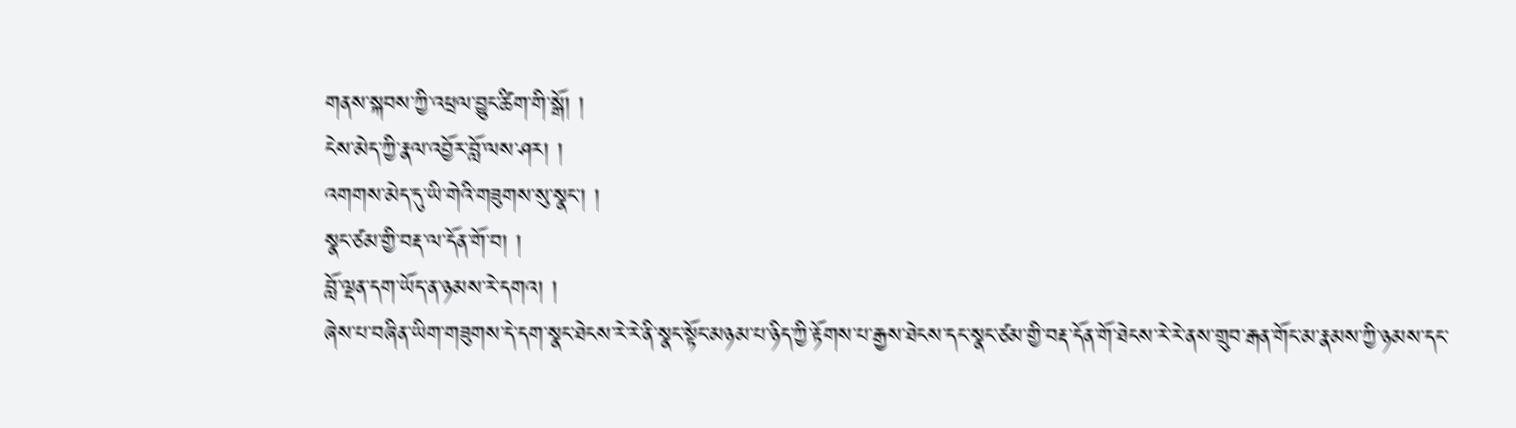གནས་སྐབས་ཀྱི་འཕྲལ་བྱུང་ཚིག་གི་སྒོ། །
ངེས་མེད་ཀྱི་རྣལ་འབྱོར་བློ་ལས་ཤར། །
འགགས་མེད་དུ་ཡི་གེའི་གཟུགས་སུ་སྣང་། །
སྣང་ཙམ་གྱི་བརྡ་ལ་དོན་གོ་བ། །
བློ་ལྡན་དག་ཡོད་ན་ཉམས་རེ་དགའ། །
ཞེས་པ་བཞིན་ཡིག་གཟུགས་དེ་དག་སྣང་ཐེངས་རེ་རེ་ནི་སྣང་སྟོང་མཉམ་པ་ཉིད་ཀྱི་རྟོགས་པ་རྒྱས་ཐེངས་དང་སྣང་ཙམ་གྱི་བརྡ་དོན་གོ་ཐེངས་རེ་རེ་ནས་གྲུབ་རྒན་གོང་མ་རྣམས་ཀྱི་ཉམས་དང་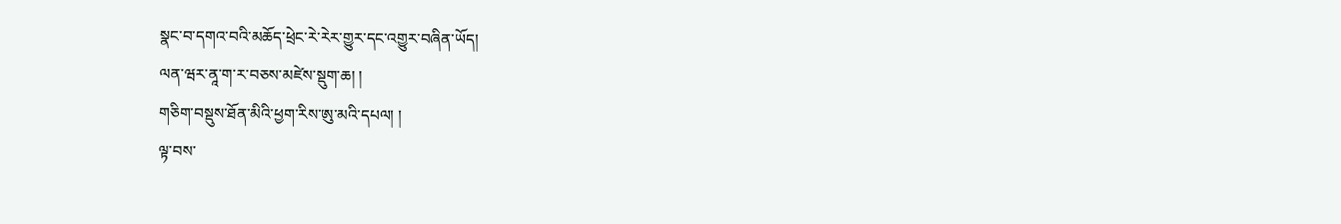སྣང་བ་དགའ་བའི་མཆོད་ཕྲེང་རེ་རེར་གྱུར་དང་འགྱུར་བཞིན་ཡོད།
ལན་ཝར་ནཱ་ག་ར་བཅས་མཛེས་སྡུག་ཆ། །
གཅིག་བསྡུས་ཐོན་མིའི་ཕྱག་རིས་ཨུ་མའི་དཔལ། །
ལྟ་བས་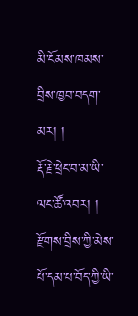མི་ངོམས་ཁམས་བྲིས་ཁྱབ་བདག་མར། །
རྡོ་རྗེ་ཕྲེང་བ་མ་ཡི་ལང་ཚོ་འབར། །
རྫོགས་བྲིས་ཀྱི་མེས་པོ་དམ་པ་བོད་ཀྱི་ཡི་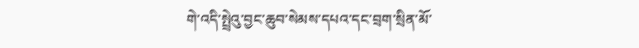གེ་འདི་སྤྲེའུ་བྱང་ཆུབ་སེམས་དཔའ་དང་བྲག་སྲིན་མོ་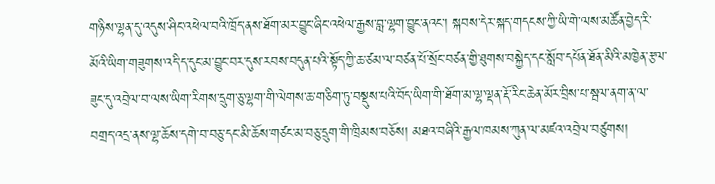གཉིས་ལྷན་དུ་འདུས་ཤིང་འཕེལ་བའི་ཁྲོད་ནས་ཐོག་མར་བྱུང་ཞིང་འཕེལ་རྒྱས་བླ་ལྷག་བྱུང་ནའང་། སྐབས་དེར་སྐད་གདངས་ཀྱི་ཡི་གེ་ལས་མཚོན་བྱེད་རི་མོའི་ཡིག་གཟུགས་འདི་ད་དུང་མ་བྱུང་བར་དུས་རབས་བདུན་པའི་སྟོད་ཀྱི་ཆ་ཙམ་ལ་བཙན་པོ་སྲོང་བཙན་གྱི་ཐུགས་བསྐྱེད་དང་སློབ་དཔོན་ཐོན་མིའི་མཁྱེན་རྩལ་ཟུང་དུ་འབྲེལ་བ་ལས་ཡིག་རིགས་དྲུག་ཅུ་ལྷག་གི་ལེགས་ཆ་གཅིག་ཏུ་བསྡུས་པའི་བོད་ཡིག་གི་ཐོག་མ་ལྷ་ལྡན་རྡོ་རིང་ཆེན་མོར་བྲིས་པ་སྦལ་ནག་ན་ལ་བགྲད་འདྲ་ནས་ལྷ་ཆོས་དགེ་བ་བཅུ་དང་མི་ཆོས་གཙང་མ་བཅུ་དྲུག་གི་ཁྲིམས་བཅོས། མཐའ་བཞིའི་རྒྱལ་ཁམས་ཀུན་ལ་མཛའ་འབྲེལ་བཙུགས།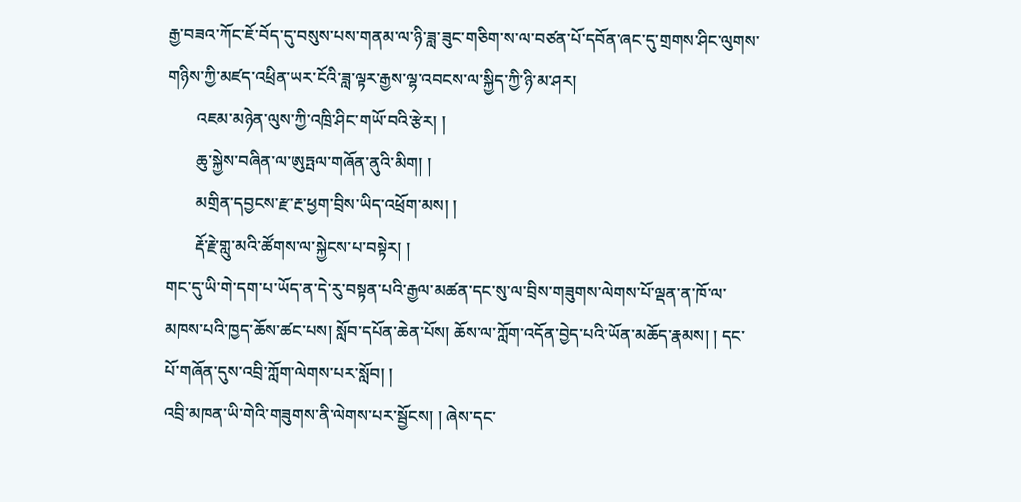རྒྱ་བཟའ་ཀོང་ཇོ་བོད་དུ་བསུས་པས་གནམ་ལ་ཉི་ཟླ་ཟུང་གཅིག་ས་ལ་བཙན་པོ་དབོན་ཞང་དུ་གྲགས་ཤིང་ལུགས་གཉིས་ཀྱི་མཛད་འཕྲིན་ཡར་ངོའི་ཟླ་ལྟར་རྒྱས་ལྷ་འབངས་ལ་སྐྱིད་ཀྱི་ཉི་མ་ཤར།
       འཇམ་མཉེན་ལུས་ཀྱི་འཁྲི་ཤིང་གཡོ་བའི་རྩེར། །
       ཆུ་སྐྱེས་བཞིན་ལ་ཨུཏྤལ་གཞོན་ནུའི་མིག། །
       མགྲིན་དབྱངས་རྫ་རྔ་ཕྱག་བྲིས་ཡིད་འཕྲོག་མས། །
       རྡོ་རྗེ་གླུ་མའི་ཚོགས་ལ་སྐྱེངས་པ་བསྟེར། །
གང་དུ་ཡི་གེ་དག་པ་ཡོད་ན་དེ་རུ་བསྟན་པའི་རྒྱལ་མཚན་དང་སུ་ལ་བྲིས་གཟུགས་ལེགས་པོ་ལྡན་ན་ཁོ་ལ་མཁས་པའི་ཁྱད་ཆོས་ཚང་པས། སློབ་དཔོན་ཆེན་པོས། ཆོས་ལ་ཀློག་འདོན་བྱེད་པའི་ཡོན་མཆོད་རྣམས། ། དང་པོ་གཞོན་དུས་འབྲི་ཀློག་ལེགས་པར་སློབ། །
འབྲི་མཁན་ཡི་གེའི་གཟུགས་ནི་ལེགས་པར་སྦྱོངས། ། ཞེས་དང་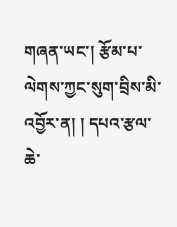གཞན་ཡང་། རྩོམ་པ་ལེགས་ཀྱང་སུག་བྲིས་མི་འབྱོར་ན། ། དཔའ་རྩལ་ཆེ་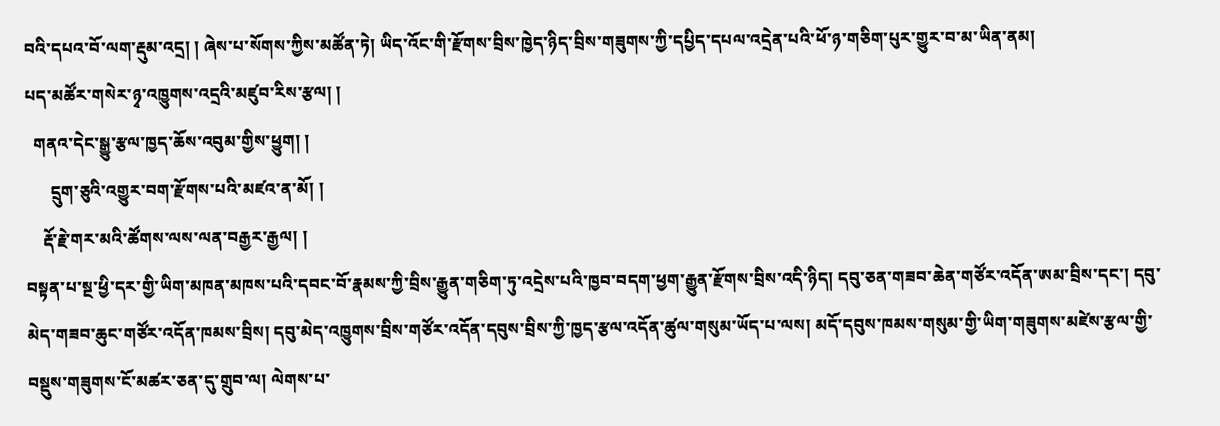བའི་དཔའ་བོ་ལག་རྡུམ་འདྲ། ། ཞེས་པ་སོགས་ཀྱིས་མཚོན་ཏེ། ཡིད་འོང་གི་རྫོགས་བྲིས་ཁྱེད་ཉིད་བྲིས་གཟུགས་ཀྱི་དཔྱིད་དཔལ་འདྲེན་པའི་ཕོ་ཉ་གཅིག་པུར་གྱུར་བ་མ་ཡིན་ནམ།
པད་མཚོར་གསེར་ཉྭ་འཁྱུགས་འདྲའི་མཛུབ་རིས་རྩལ། །
  གནའ་དེང་སྒྱུ་རྩལ་ཁྱད་ཆོས་འབུམ་གྱིས་ཕྱུག། །
      དྲུག་ཅུའི་འགྱུར་བག་རྫོགས་པའི་མཛའ་ན་མོ། །
    རྡོ་རྗེ་གར་མའི་ཚོགས་ལས་ལན་བརྒྱར་རྒྱལ། །
བསྟན་པ་སྔ་ཕྱི་དར་གྱི་ཡིག་མཁན་མཁས་པའི་དབང་བོ་རྣམས་ཀྱི་བྲིས་རྒྱུན་གཅིག་ཏུ་འདྲེས་པའི་ཁྱབ་བདག་ཕྱག་རྒྱུན་རྫོགས་བྲིས་འདི་ཉིད། དབུ་ཅན་གཟབ་ཆེན་གཙོར་འདོན་ཨམ་བྲིས་དང་། དབུ་མེད་གཟབ་ཆུང་གཙོར་འདོན་ཁམས་བྲིས། དབུ་མེད་འཁྱུགས་བྲིས་གཙོར་འདོན་དབུས་བྲིས་ཀྱི་ཁྱད་རྩལ་འདོན་ཚུལ་གསུམ་ཡོད་པ་ལས། མདོ་དབུས་ཁམས་གསུམ་གྱི་ཡིག་གཟུགས་མཛེས་རྩལ་གྱི་བསྡུས་གཟུགས་ངོ་མཚར་ཅན་དུ་གྲུབ་ལ། ལེགས་པ་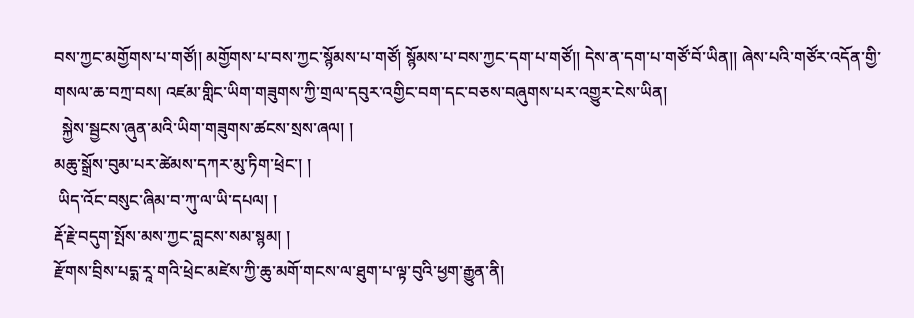བས་ཀྱང་མགྱོགས་པ་གཙོ།། མགྱོགས་པ་བས་ཀྱང་སྙོམས་པ་གཙོ། སྙོམས་པ་བས་ཀྱང་དག་པ་གཙོ།། དེས་ན་དག་པ་གཙོ་བོ་ཡིན།། ཞེས་པའི་གཙོར་འདོན་གྱི་གསལ་ཆ་བཀྲ་བས། འཛམ་གླིང་ཡིག་གཟུགས་ཀྱི་གྲལ་དབུར་འགྱིང་བག་དང་བཅས་བཞུགས་པར་འགྱུར་ངེས་ཡིན།
  སྐྱེས་སྦྱངས་ཞུན་མའི་ཡིག་གཟུགས་ཚངས་སྲས་ཞལ། །
མཆུ་སྒྲོས་བུམ་པར་ཚེམས་དཀར་མུ་ཏིག་ཕྲེང་། །
 ཡིད་འོང་བསུང་ཞིམ་བ་ཀུ་ལ་ཡི་དཔལ། །
རྡོ་རྗེ་བདུག་སྤོས་མས་ཀྱང་བླངས་སམ་སྙམ། །
རྫོགས་བྲིས་པདྨ་རཱ་གའི་ཕྲེང་མཛེས་ཀྱི་ཆུ་མགོ་གངས་ལ་ཐུག་པ་ལྟ་བུའི་ཕྱག་རྒྱུན་ནི།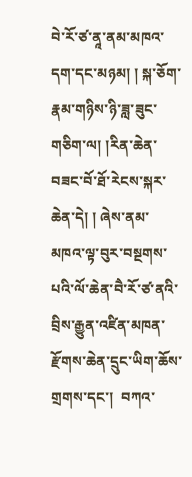བེ་རོ་ཙ་ནཱ་ནམ་མཁའ་དག་དང་མཉམ། ། སྐ་ཅོག་རྣམ་གཉིས་ཉི་ཟླ་ཟུང་གཅིག་ལ། །རིན་ཆེན་བཟང་བོ་ཐོ་རེངས་སྐར་ཆེན་དེ། ། ཞེས་ནམ་མཁའ་ལྟ་བུར་བསྔགས་པའི་ལོ་ཆེན་བཻ་རོ་ཙ་ནའི་བྲིས་རྒྱུན་འཛིན་མཁན་རྫོགས་ཆེན་དྲུང་ཡིག་ཆོས་གྲགས་དང་།  བཀའ་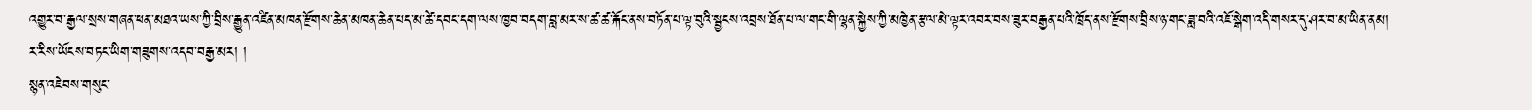འགྱུར་བ་རྒྱལ་སྲས་གཞན་ཕན་མཐའ་ཡས་ཀྱི་བྲིས་རྒྱུན་འཛིན་མཁན་རྫོགས་ཆེན་མཁན་ཆེན་པད་མ་ཚེ་དབང་དག་ལས་ཁྱབ་བདག་བླ་མར་ས་ཚ་ཚ་རྐོང་ནས་བཏོན་པ་ལྟ་བུའི་སྦྱངས་འབྲས་ཐོན་པ་ལ་གང་གི་ལྷན་སྐྱེས་ཀྱི་མཁྱེན་རྩལ་མེ་ལྟར་འབར་བས་ཟུར་བརྒྱན་པའི་ཁྲོད་ནས་རྫོགས་བྲིས་ཉ་གང་ཟླ་བའི་འཇོ་སྒེག་འདི་གསར་དུ་ཤར་བ་མ་ཡིན་ནམ།
ར་རིས་ཡོངས་བཏང་ཡིག་གཟུགས་འདབ་བརྒྱ་མར། །
སྙན་འཇེབས་གསུང་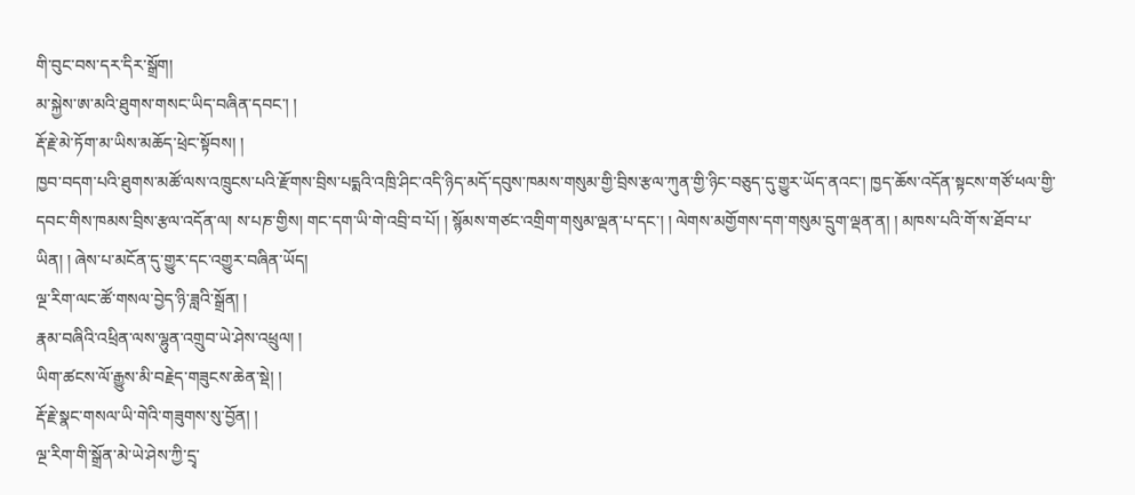གི་བུང་བས་དར་དིར་སྒྲོག།
མ་སྐྱེས་ཨ་མའི་ཐུགས་གསང་ཡིད་བཞིན་དབང་། །
རྡོ་རྗེ་མེ་ཏོག་མ་ཡིས་མཆོད་ཕྲེང་སྟོབས། །
ཁྱབ་བདག་པའི་ཐུགས་མཚོ་ལས་འཁྲུངས་པའི་རྫོགས་བྲིས་པདྨའི་འཁྲི་ཤིང་འདི་ཉིད་མདོ་དབུས་ཁམས་གསུམ་གྱི་བྲིས་རྩལ་ཀུན་གྱི་ཉིང་བཅུད་དུ་གྱུར་ཡོད་ནའང་། ཁྱད་ཆོས་འདོན་སྟངས་གཙོ་ཕལ་གྱི་དབང་གིས་ཁམས་བྲིས་རྩལ་འདོན་ལ། ས་པཎ་གྱིས། གང་དག་ཡི་གེ་འབྲི་བ་པོ། ། སྙོམས་གཙང་འགྲིག་གསུམ་ལྡན་པ་དང་། ། ལེགས་མགྱོགས་དག་གསུམ་དྲུག་ལྡན་ན། ། མཁས་པའི་གོ་ས་ཐོབ་པ་ཡིན། ། ཞེས་པ་མངོན་དུ་གྱུར་དང་འགྱུར་བཞིན་ཡོད།
ལྔ་རིག་ལང་ཚོ་གསལ་བྱེད་ཉི་ཟླའི་སྒྲོན། །
རྣམ་བཞིའི་འཕྲིན་ལས་ལྷུན་འགྲུབ་ཡེ་ཤེས་འཕྲུལ། །
ཡིག་ཚངས་ལོ་རྒྱུས་མི་བརྗེད་གཟུངས་ཆེན་སྡེ། །
རྡོ་རྗེ་སྣང་གསལ་ཡི་གེའི་གཟུགས་སུ་བྱོན། །
ལྔ་རིག་གི་སྒྲོན་མེ་ཡེ་ཤེས་ཀྱི་དྲྭ་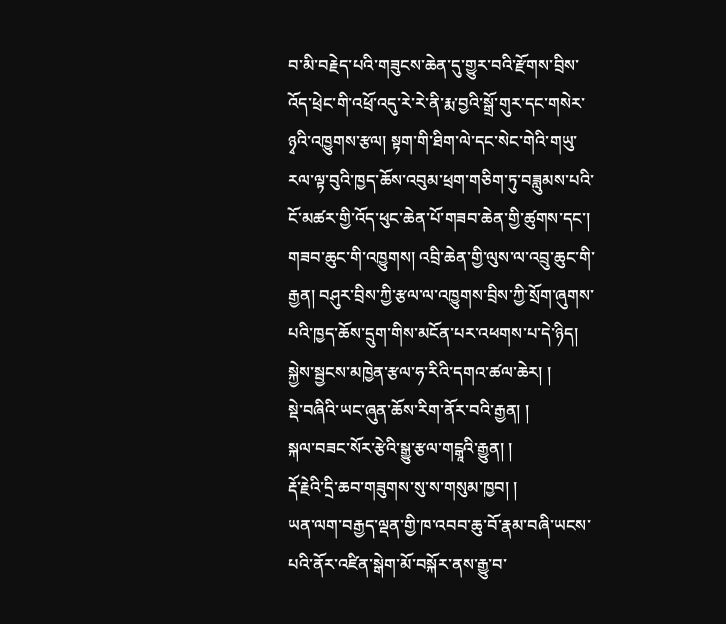བ་མི་བརྗེད་པའི་གཟུངས་ཆེན་དུ་གྱུར་བའི་རྫོགས་བྲིས་འོད་ཕྲེང་གི་འཕྲོ་འདུ་རེ་རེ་ནི་རྨ་བྱའི་སྒྲོ་གུར་དང་གསེར་ཉྭའི་འཁྱུགས་རྩལ། སྟག་གི་ཐིག་ལེ་དང་སེང་གེའི་གཡུ་རལ་ལྟ་བུའི་ཁྱད་ཆོས་འབུམ་ཕྲག་གཅིག་ཏུ་བཟླུམས་པའི་ངོ་མཚར་གྱི་འོད་ཕུང་ཆེན་པོ་གཟབ་ཆེན་གྱི་ཚུགས་དང་། གཟབ་ཆུང་གི་འཁྱུགས། འབྲི་ཆེན་གྱི་ལུས་ལ་འབྲུ་ཆུང་གི་རྒྱན། བཤུར་བྲིས་ཀྱི་རྩལ་ལ་འཁྱུགས་བྲིས་ཀྱི་སྲོག་ཞུགས་པའི་ཁྱད་ཆོས་དྲུག་གིས་མངོན་པར་འཕགས་པ་དེ་ཉིད།
སྐྱེས་སྦྱངས་མཁྱེན་རྩལ་ཧ་རིའི་དགའ་ཚལ་ཆེར། །
སྡེ་བཞིའི་ཡང་ཞུན་ཆོས་རིག་ནོར་བའི་རྒྱན། །
སྐལ་བཟང་སོར་རྩེའི་སྒྱུ་རྩལ་གངྒཱའི་རྒྱུན། །
རྡོ་རྗེའི་དྲི་ཆབ་གཟུགས་སུ་ས་གསུམ་ཁྱབ། །
ཡན་ལག་བརྒྱད་ལྡན་གྱི་ཁ་འབབ་ཆུ་བོ་རྣམ་བཞི་ཡངས་པའི་ནོར་འཛིན་སྒེག་མོ་བསྐོར་ནས་རྒྱུ་བ་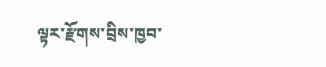ལྟར་རྫོགས་བྲིས་ཁྱབ་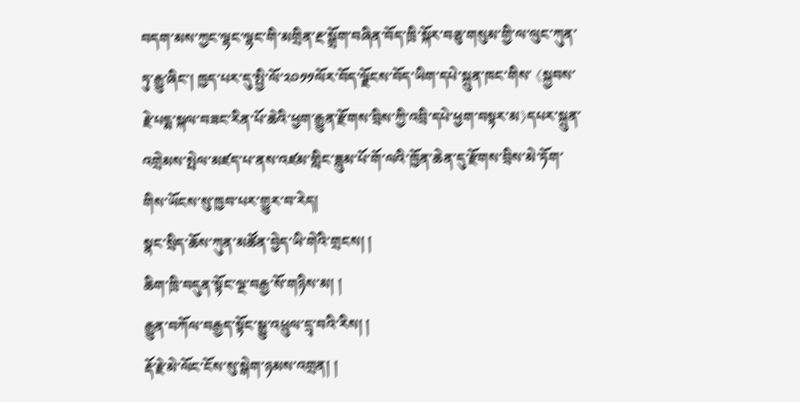བདག་མས་ཀྱང་ལྷང་ལྷང་གི་མགྲིན་རྔ་སྒྲོག་བཞིན་བོད་ཁྲི་སྐོར་བཅུ་གསུམ་གྱི་ལ་ལུང་ཀུན་ཏུ་རྒྱུ་ཞིང་། ཁྱད་པར་དུ་སྤྱི་ལོ་༢༠༡༡ལོར་བོད་ལྗོངས་བོད་ཡིག་དཔེ་སྐྲུན་ཁང་གིས་ 《སྐྱབས་རྗེ་པདྨ་སྐལ་བཟང་རིན་པོ་ཆེའི་ཕྱག་རྒྱུན་རྫོགས་བྲིས་ཀྱི་འབྲི་དཔེ་ཕྱག་བསྟར་མ》དཔར་སྐྲུན་འགྲེམས་སྤེལ་མཛད་པ་ནས་འཛམ་གླིང་ཟླུམ་པོ་གོ་ལའི་ཁྱོན་ཆེན་དུ་རྫོགས་བྲིས་མེ་ཏོག་གིས་ཡོངས་སུ་ཁྱབ་པར་གྱུར་བ་རེད།
སྣང་སྲིད་ཆོས་ཀུན་མཚོན་བྱེད་ཡི་གེའི་གྲངས། །
ཆིག་ཁྲི་བདུན་སྟོང་ལྔ་བརྒྱ་སོ་གཉིས་མ། །
རྒྱུན་བཀོལ་བརྒྱད་སྟོང་སྒྱུ་འཕྲུལ་དྲྭ་བའི་རིས། །
རྡོ་རྗེ་མེ་ལོང་ངོས་སུ་སྒེག་ཉམས་འགྲན། །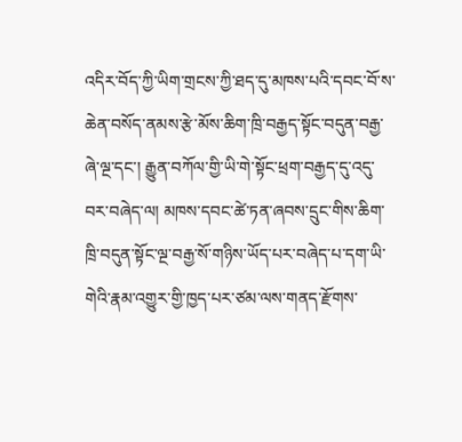འདིར་བོད་ཀྱི་ཡིག་གྲངས་ཀྱི་ཐད་དུ་མཁས་པའི་དབང་བོ་ས་ཆེན་བསོད་ནམས་རྩེ་མོས་ཆིག་ཁྲི་བརྒྱད་སྟོང་བདུན་བརྒྱ་ཞེ་ལྔ་དང་། རྒྱུན་བཀོལ་གྱི་ཡི་གེ་སྟོང་ཕྲག་བརྒྱད་དུ་འདུ་བར་བཞེད་ལ། མཁས་དབང་ཚེ་ཏན་ཞབས་དྲུང་གིས་ཆིག་ཁྲི་བདུན་སྟོང་ལྔ་བརྒྱ་སོ་གཉིས་ཡོད་པར་བཞེད་པ་དག་ཡི་གེའི་རྣམ་འགྱུར་གྱི་ཁྱད་པར་ཙམ་ལས་གནད་རྫོགས་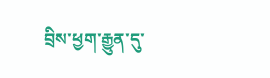བྲིས་ཕྱག་རྒྱུན་དུ་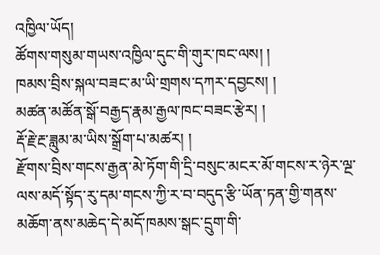འཁྱིལ་ཡོད།
ཚོགས་གསུམ་གཡས་འཁྱིལ་དུང་གི་གུར་ཁང་ལས། །
ཁམས་བྲིས་སྐལ་བཟང་མ་ཡི་གྲགས་དཀར་དབྱངས། །
མཚན་མཚོན་སྒོ་བརྒྱད་རྣམ་རྒྱལ་ཁང་བཟང་རྩེར། །
རྡོ་རྗེ་རྔ་ཟླུམ་མ་ཡིས་སྒྲོག་པ་མཚར། །
རྫོགས་བྲིས་གངས་རྒྱན་མེ་ཏོག་གི་དྲི་བསུང་མངར་མོ་གངས་ར་ཉེར་ལྔ་ལས་མདོ་སྟོད་རུ་དམ་གངས་ཀྱི་ར་བ་བདུད་རྩི་ཡོན་ཏན་གྱི་གནས་མཆོག་ནས་མཆེད་དེ་མདོ་ཁམས་སྒང་དྲུག་གི་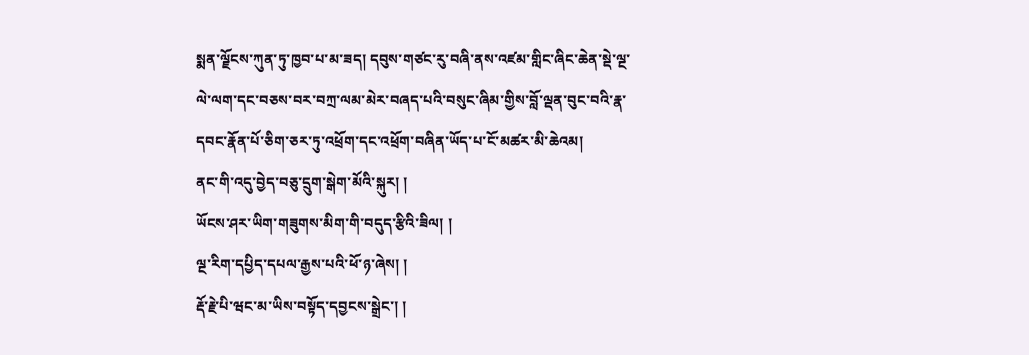སྨན་ལྗོངས་ཀུན་ཏུ་ཁྱབ་པ་མ་ཟད། དབུས་གཙང་རུ་བཞི་ནས་འཛམ་གླིང་ཞིང་ཆེན་སྡེ་ལྔ་ལེ་ལག་དང་བཅས་བར་བཀྲ་ལམ་མེར་བཞད་པའི་བསུང་ཞིམ་གྱིས་བློ་ལྡན་བུང་བའི་རྣ་དབང་རྣོན་པོ་ཅིག་ཅར་ཏུ་འཕྲོག་དང་འཕྲོག་བཞིན་ཡོད་པ་ངོ་མཚར་མི་ཆེའམ།
ནང་གི་འདུ་བྱེད་བཅུ་དྲུག་སྒེག་མོའི་སྐུར། །
ཡོངས་ཤར་ཡིག་གཟུགས་མིག་གི་བདུད་རྩིའི་ཟིལ། །
ལྔ་རིག་དཔྱིད་དཔལ་རྒྱས་པའི་ཕོ་ཉ་ཞེས། །
རྡོ་རྗེ་པི་ཝང་མ་ཡིས་བསྟོད་དབྱངས་སྒྲེང་། །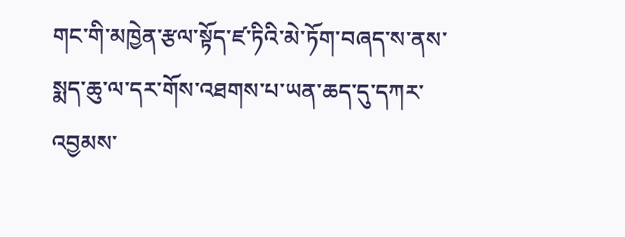གང་གི་མཁྱེན་རྩལ་སྟོད་ཛ་ཏིའི་མེ་ཏོག་བཞད་ས་ནས་སྨད་ཆུ་ལ་དར་གོས་འཐགས་པ་ཡན་ཆད་དུ་དཀར་འབྱམས་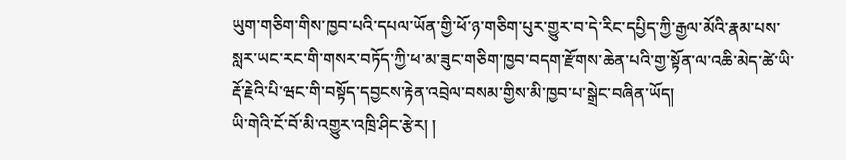ཡུག་གཅིག་གིས་ཁྱབ་པའི་དཔལ་ཡོན་གྱི་ཕོ་ཉ་གཅིག་པུར་གྱུར་བ་དེ་རིང་དཔྱིད་ཀྱི་རྒྱལ་མོའི་རྣམ་པས་སླར་ཡང་རང་གི་གསར་བཏོད་ཀྱི་ཕ་མ་ཟུང་གཅིག་ཁྱབ་བདག་རྫོགས་ཆེན་པའི་གྱ་སྟོན་ལ་འཆི་མེད་ཚེ་ཡི་རྡོ་རྗེའི་པི་ཝང་གི་བསྟོད་དབྱངས་རྟེན་འབྲེལ་བསམ་གྱིས་མི་ཁྱབ་པ་སྒྲེང་བཞིན་ཡོད།
ཡི་གེའི་ངོ་བོ་མི་འགྱུར་འཁྲི་ཤིང་རྩེར། །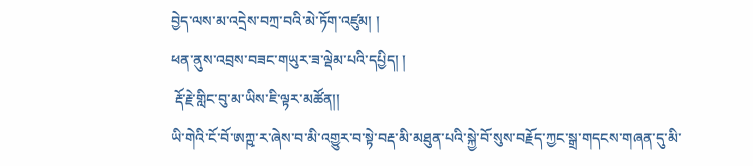བྱེད་ལས་མ་འདྲེས་བཀྲ་བའི་མེ་ཏོག་འཛུམ། །
ཕན་ནུས་འབྲས་བཟང་གཡུར་ཟ་ལྡེམ་པའི་དཔྱིད། །
 རྡོ་རྗེ་གླིང་བུ་མ་ཡིས་ཇི་ལྟར་མཚོན།།
ཡི་གེའི་ངོ་བོ་ཨཀྵ་ར་ཞེས་བ་མི་འགྱུར་བ་སྟེ་བརྡ་མི་མཐུན་པའི་སྐྱེ་བོ་སུས་བརྗོད་ཀྱང་སྒྲ་གདངས་གཞན་དུ་མི་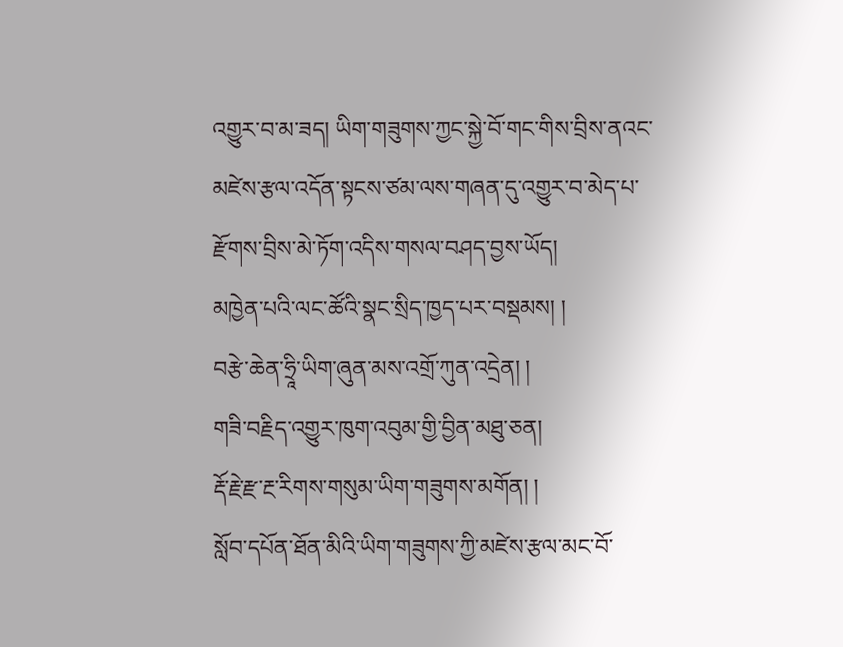འགྱུར་བ་མ་ཟད། ཡིག་གཟུགས་ཀྱང་སྐྱེ་བོ་གང་གིས་བྲིས་ནའང་མཛེས་རྩལ་འདོན་སྟངས་ཙམ་ལས་གཞན་དུ་འགྱུར་བ་མེད་པ་རྫོགས་བྲིས་མེ་ཏོག་འདིས་གསལ་བཤད་བྱས་ཡོད།
མཁྱེན་པའི་ལང་ཚོའི་སྣང་སྲིད་ཁྱད་པར་བསྡམས། །
བརྩེ་ཆེན་ཧྲཱི་ཡིག་ཞུན་མས་འགྲོ་ཀུན་འདྲེན། །
གཟི་བརྗིད་འགྱུར་ཁུག་འབུམ་གྱི་བྱིན་མཐུ་ཅན།
རྡོ་རྗེ་རྫ་རྔ་རིགས་གསུམ་ཡིག་གཟུགས་མགོན། །
སློབ་དཔོན་ཐོན་མིའི་ཡིག་གཟུགས་ཀྱི་མཛེས་རྩལ་མང་བོ་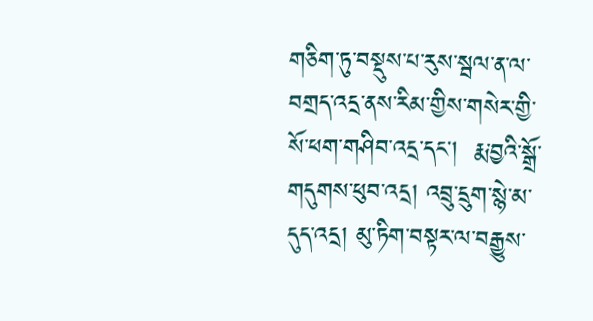གཅིག་ཏུ་བསྡུས་པ་རུས་སྦལ་ན་ལ་བགྲད་འདྲ་ནས་རིམ་གྱིས་གསེར་གྱི་སོ་ཕག་གཤིབ་འདྲ་དང།  རྨ་བྱའི་སྒྲོ་གདུགས་ཕུབ་འདྲ། འབྲུ་དྲུག་སྙེ་མ་དུད་འདྲ། མུ་ཏིག་བསྟར་ལ་བརྒྱུས་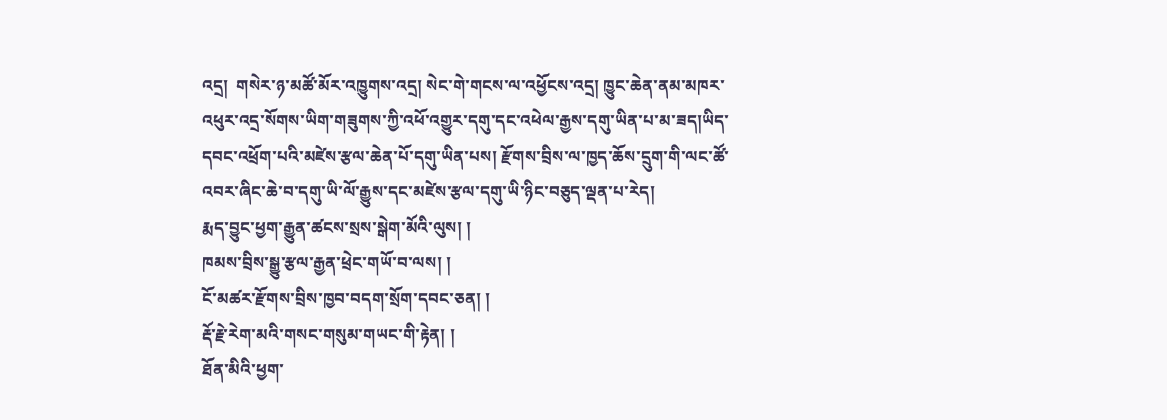འདྲ།  གསེར་ཉ་མཚོ་མོར་འཁྱུགས་འདྲ། སེང་གེ་གངས་ལ་འཕྱོངས་འདྲ། ཁྱུང་ཆེན་ནམ་མཁར་འཕུར་འདྲ་སོགས་ཡིག་གཟུགས་ཀྱི་འཕོ་འགྱུར་དགུ་དང་འཕེལ་རྒྱས་དགུ་ཡིན་པ་མ་ཟད།ཡིད་དབང་འཕྲོག་པའི་མཛེས་རྩལ་ཆེན་པོ་དགུ་ཡིན་པས། རྫོགས་བྲིས་ལ་ཁྱད་ཆོས་དྲུག་གི་ལང་ཚོ་འབར་ཞིང་ཆེ་བ་དགུ་ཡི་ལོ་རྒྱུས་དང་མཛེས་རྩལ་དགུ་ཡི་ཉིང་བཅུད་ལྡན་པ་རེད།
རྨད་བྱུང་ཕྱག་རྒྱུན་ཚངས་སྲས་སྒེག་མོའི་ལུས། །
ཁམས་བྲིས་སྒྱུ་རྩལ་རྒྱན་ཕྲེང་གཡོ་བ་ལས། །
ངོ་མཚར་རྫོགས་བྲིས་ཁྱབ་བདག་སྲོག་དབང་ཅན། །
རྡོ་རྗེ་རེག་མའི་གསང་གསུམ་གཡང་གི་རྟེན། །
ཐོན་མིའི་ཕྱག་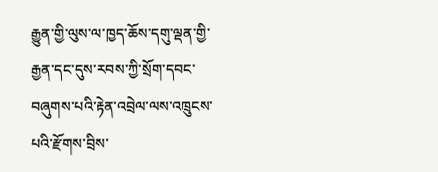རྒྱུན་གྱི་ལུས་ལ་ཁྱད་ཆོས་དགུ་ལྡན་གྱི་རྒྱན་དང་དུས་རབས་ཀྱི་སྲོག་དབང་བཞུགས་པའི་རྟེན་འབྲེལ་ལས་འཁྲུངས་པའི་རྫོགས་བྲིས་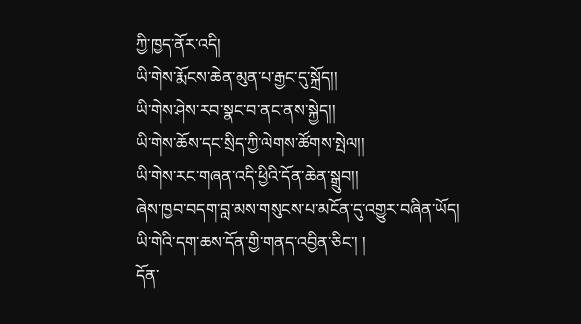ཀྱི་ཁྱད་ནོར་འདི།
ཡི་གེས་རྨོངས་ཆེན་མུན་པ་རྒྱང་དུ་སྐྲོད།།
ཡི་གེས་ཤེས་རབ་སྣང་བ་ནང་ནས་སྐྱེད།།
ཡི་གེས་ཆོས་དང་སྲིད་ཀྱི་ལེགས་ཚོགས་སྤེལ།།
ཡི་གེས་རང་གཞན་འདི་ཕྱིའི་དོན་ཆེན་སྒྲུབ།།
ཞེས་ཁྱབ་བདག་བླ་མས་གསུངས་པ་མངོན་དུ་འགྱུར་བཞིན་ཡོད།
ཡི་གེའི་དག་ཆས་དོན་གྱི་གནད་འབྱིན་ཅིང་། །
དོན་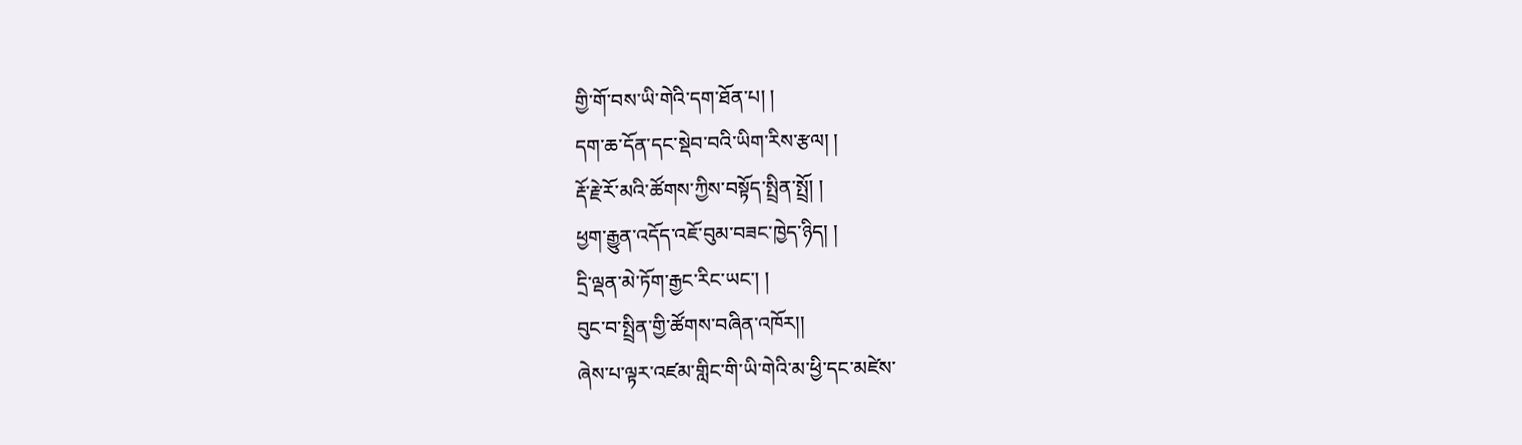གྱི་གོ་བས་ཡི་གེའི་དག་ཐོན་པ། །
དག་ཆ་དོན་དང་སྡེབ་བའི་ཡིག་རིས་རྩལ། །
རྡོ་རྗེ་རོ་མའི་ཚོགས་ཀྱིས་བསྟོད་སྤྲིན་སྤྲོ། །
ཕྱག་རྒྱུན་འདོད་འཇོ་བུམ་བཟང་ཁྱེད་ཉིད། །
དྲི་ལྡན་མེ་ཏོག་རྒྱང་རིང་ཡང་། །
བུང་བ་སྤྲིན་གྱི་ཚོགས་བཞིན་འཁོར།།
ཞེས་པ་ལྟར་འཛམ་གླིང་གི་ཡི་གེའི་མ་ཕྱི་དང་མཛེས་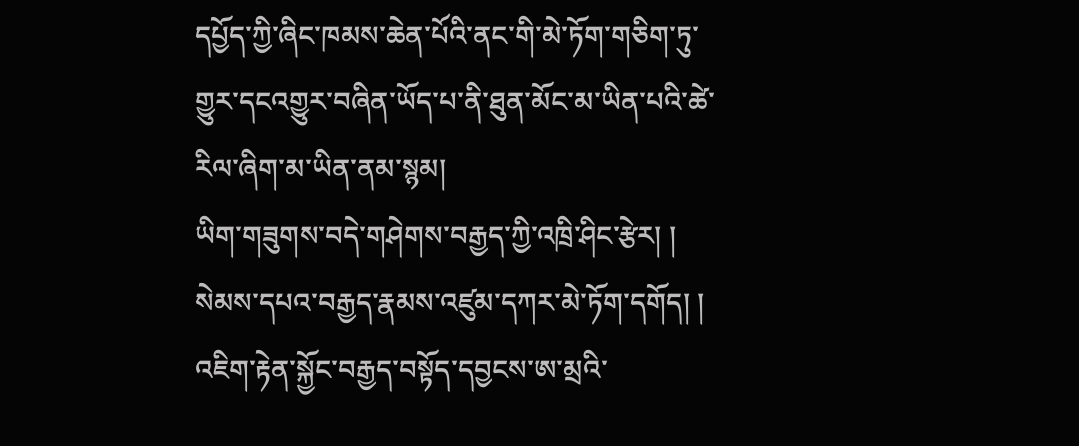དཔྱོད་ཀྱི་ཞིང་ཁམས་ཆེན་པོའི་ནང་གི་མེ་ཏོག་གཅིག་ཏུ་གྱུར་དངའགྱུར་བཞིན་ཡོད་པ་ནི་ཐུན་མོང་མ་ཡིན་པའི་ཚེ་རིལ་ཞིག་མ་ཡིན་ནམ་སྙམ།
ཡིག་གཟུགས་བདེ་གཤེགས་བརྒྱད་ཀྱི་འཁྲི་ཤིང་རྩེར། །
སེམས་དཔའ་བརྒྱད་རྣམས་འཛུམ་དཀར་མེ་ཏོག་དགོད། །
འཇིག་རྟེན་སྐྱོང་བརྒྱད་བསྟོད་དབྱངས་ཨ་མྲའི་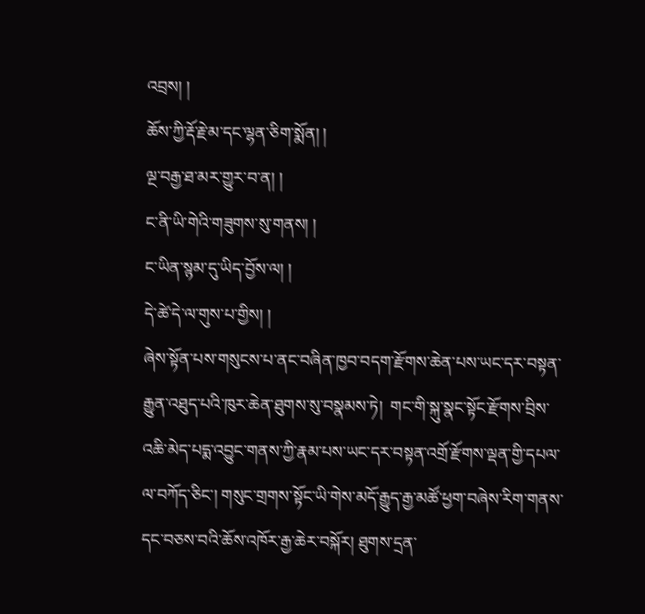འབྲས། །
ཆོས་ཀྱི་རྡོ་རྗེ་མ་དང་ལྷན་ཅིག་སྨོན། །
ལྔ་བརྒྱ་ཐ་མར་གྱུར་བ་ན། །
ང་ནི་ཡི་གེའི་གཟུགས་སུ་གནས། །
ང་ཡིན་སྙམ་དུ་ཡིད་བྱོས་ལ། །
དེ་ཚེ་དེ་ལ་གུས་པ་གྱིས། །
ཞེས་སྟོན་པས་གསུངས་པ་ནང་བཞིན་ཁྱབ་བདག་རྫོགས་ཆེན་པས་ཡང་དར་བསྟན་རྒྱུན་འཐུད་པའི་ཁུར་ཆེན་ཐུགས་སུ་བསྣམས་ཏེ།  གང་གི་སྐུ་སྣང་སྟོང་རྫོགས་བྲིས་འཆི་མེད་པདྨ་འབྱུང་གནས་ཀྱི་རྣམ་པས་ཡང་དར་བསྟན་འགྲོ་རྫོགས་ལྡན་གྱི་དཔལ་ལ་བཀོད་ཅིང་། གསུང་གྲགས་སྟོང་ཡི་གེས་མདོ་རྒྱུད་རྒྱ་མཚོ་ཕྱག་བཞེས་རིག་གནས་དང་བཅས་བའི་ཆོས་འཁོར་རྒྱ་ཆེར་བསྐོར། ཐུགས་དྲན་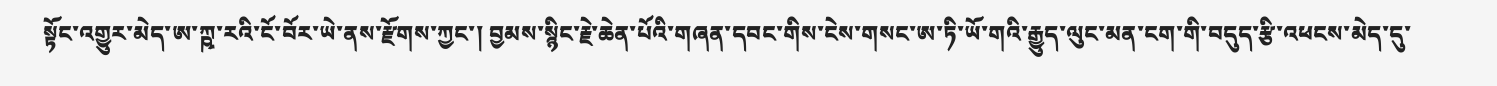སྟོང་འགྱུར་མེད་ཨ་ཀྵ་རའི་ངོ་བོར་ཡེ་ནས་རྫོགས་ཀྱང་། བྱམས་སྙིང་རྗེ་ཆེན་པོའི་གཞན་དབང་གིས་ངེས་གསང་ཨ་ཏི་ཡོ་གའི་རྒྱུད་ལུང་མན་ངག་གི་བདུད་རྩི་འཕངས་མེད་དུ་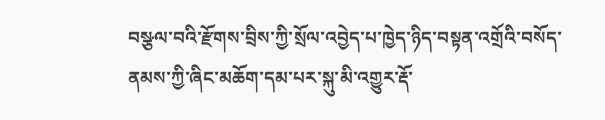བསྩལ་བའི་རྫོགས་བྲིས་ཀྱི་སྲོལ་འབྱེད་པ་ཁྱེད་ཉིད་བསྟན་འགྲོའི་བསོད་ནམས་ཀྱི་ཞིང་མཆོག་དམ་པར་སྐུ་མི་འགྱུར་རྡོ་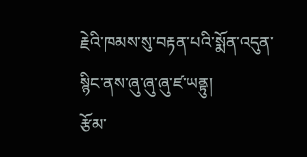རྗེའི་ཁམས་སུ་བརྟན་པའི་སྨོན་འདུན་སྙིང་ནས་ཞུ་ཞུ་ཞུ་ཛ་ཡནྟུ།
རྩོམ་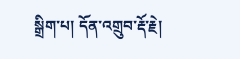སྒྲིག་པ། དོན་འགྲུབ་རྡོ་རྗེ།